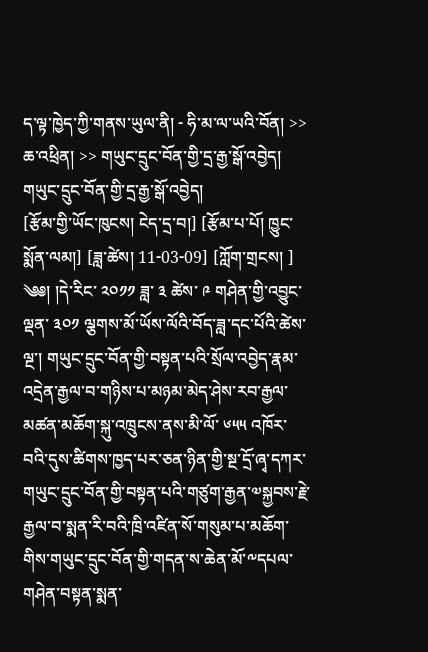ད་ལྟ་ཁྱེད་ཀྱི་གནས་ཡུལ་ནི། - ཧི་མ་ལ་ཡའི་བོན། >> ཆ་འཕྲིན། >> གཡུང་དྲུང་བོན་གྱི་དྲ་རྒྱ་སྒོ་འབྱེད།
གཡུང་དྲུང་བོན་གྱི་དྲ་རྒྱ་སྒོ་འབྱེད།
[རྩོམ་གྱི་ཡོང་ཁུངས། ངེད་དྲ་བ།] [རྩོམ་པ་པོ། ཁྱུང་སྨོན་ལམ།] [ཟླ་ཚེས། 11-03-09] [ཀློག་གྲངས། ]
༄༅། །དེ་རིང་ ༢༠༡༡ ཟླ་ ༣ ཚེས་ ༩ གཤེན་གྱི་འབྱུང་ལྡན་ ༣༠༡ ལྕགས་མོ་ཡོས་ལོའི་བོད་ཟླ་དང་པོའི་ཚེས་ལྔ་། གཡུང་དྲུང་བོན་གྱི་བསྟན་པའི་སྲོལ་འབྱེད་རྣམ་འདྲེན་རྒྱལ་བ་གཉིས་པ་མཉམ་མེད་ཤེས་རབ་རྒྱལ་མཚན་མཆོག་སྐུ་འཁྲུངས་ནས་མི་ལོ་ ༦༥༥ འཁོར་བའི་དུས་ཚིགས་ཁྱད་པར་ཅན་ཉིན་གྱི་སྔ་དྲོ་ཞྭ་དཀར་གཡུང་དྲུང་བོན་གྱི་བསྟན་པའི་གཙུག་རྒྱན་༧སྐྱབས་རྗེ་རྒྱལ་བ་སྨན་རི་བའི་ཁྲི་འཛིན་སོ་གསུམ་པ་མཆོག་གིས་གཡུང་དྲུང་བོན་གྱི་གདན་ས་ཆེན་མོ་༸དཔལ་གཤེན་བསྟན་སྨན་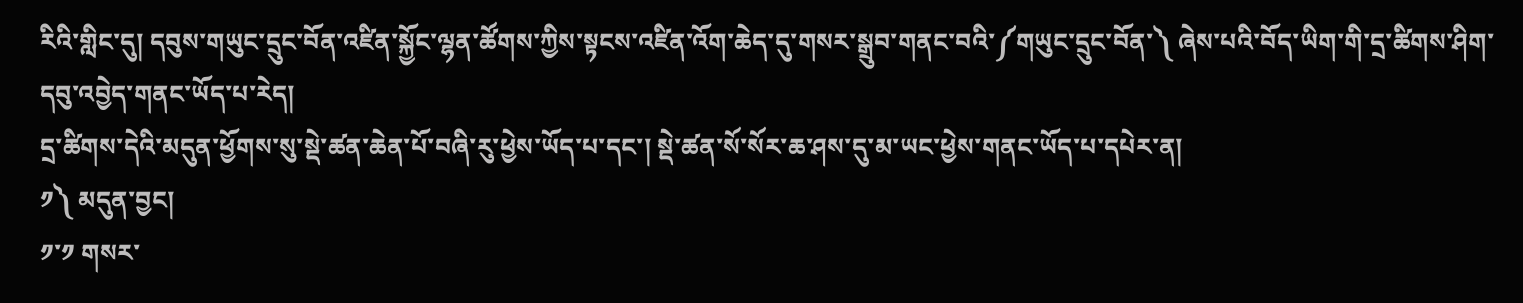རིའི་གླིང་དུ། དབུས་གཡུང་དྲུང་བོན་འཛིན་སྐྱོང་ལྷན་ཚོགས་ཀྱིས་སྟངས་འཛིན་འོག་ཆེད་དུ་གསར་སྒྲུབ་གནང་བའི་༼གཡུང་དྲུང་བོན་༽ ཞེས་པའི་བོད་ཡིག་གི་དྲ་ཚིགས་ཤིག་དབུ་འབྱེད་གནང་ཡོད་པ་རེད།
དྲ་ཚིགས་དེའི་མདུན་ཕྱོགས་སུ་སྡེ་ཚན་ཆེན་པོ་བཞི་རུ་ཕྱེས་ཡོད་པ་དང་། སྡེ་ཚན་སོ་སོར་ཆ་ཤས་དུ་མ་ཡང་ཕྱེས་གནང་ཡོད་པ་དཔེར་ན།
༡༽ མདུན་བྱང།
༡་༡ གསར་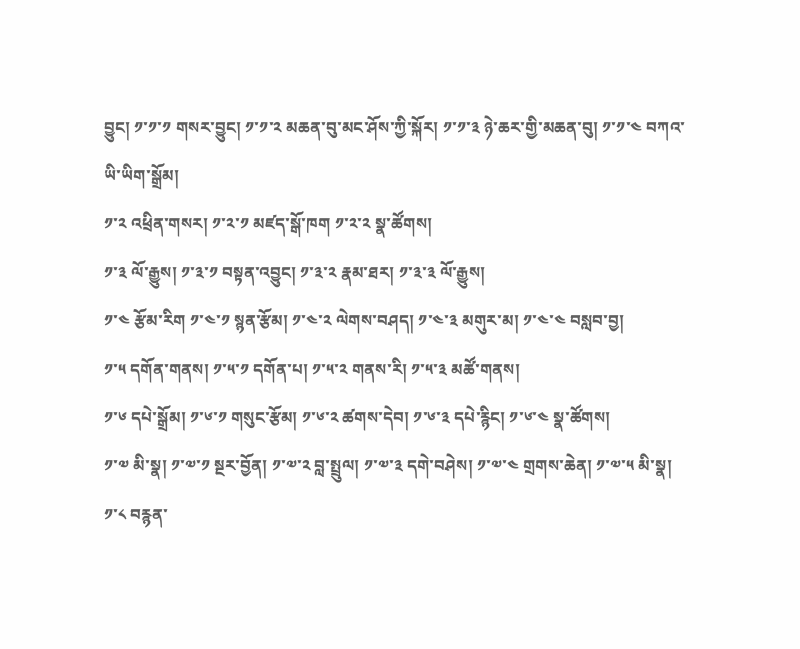བྱུང། ༡་༡་༡ གསར་བྱུང། ༡་༡་༢ མཆན་བུ་མང་ཤོས་ཀྱི་སྐོར། ༡་༡་༣ ཉེ་ཆར་གྱི་མཆན་བུ། ༡་༡་༤ བཀའ་ཡི་ཡིག་སྒྲོམ།
༡་༢ འཕྲིན་གསར། ༡་༢་༡ མཛད་སྒོ་ཁག ༡་༢་༢ སྣ་ཚོགས།
༡་༣ ལོ་རྒྱུས། ༡་༣་༡ བསྟན་འབྱུང། ༡་༣་༢ རྣམ་ཐར། ༡་༣་༣ ལོ་རྒྱུས།
༡་༤ རྩོམ་རིག ༡་༤་༡ སྙན་རྩོམ། ༡་༤་༢ ལེགས་བཤད། ༡་༤་༣ མགུར་མ། ༡་༤་༤ བསླབ་བྱ།
༡་༥ དགོན་གནས། ༡་༥་༡ དགོན་པ། ༡་༥་༢ གནས་རི། ༡་༥་༣ མཚོ་གནས།
༡་༦ དཔེ་སྒྲོམ། ༡་༦་༡ གསུང་རྩོམ། ༡་༦་༢ ཚགས་དེབ། ༡་༦་༣ དཔེ་རྙིང། ༡་༦་༤ སྣ་ཚོགས།
༡་༧ མི་སྣ། ༡་༧་༡ སྔར་བྱོན། ༡་༧་༢ བླ་སྤྲུལ། ༡་༧་༣ དགེ་བཤེས། ༡་༧་༤ གྲགས་ཆེན། ༡་༧་༥ མི་སྣ།
༡་༨ བརྙན་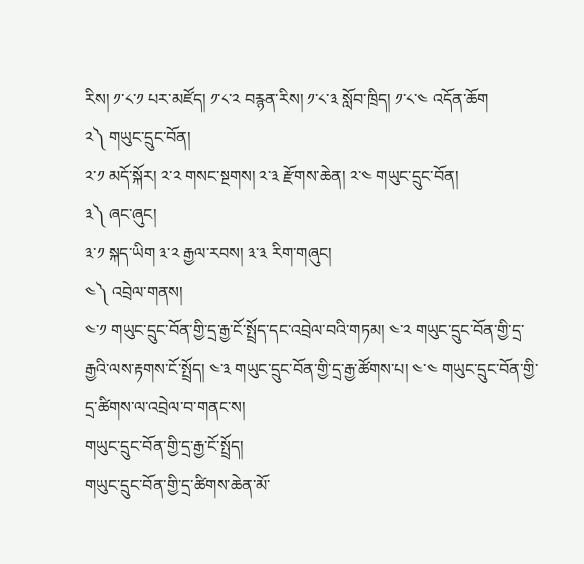རིས། ༡་༨་༡ པར་མཛོད། ༡་༨་༢ བརྙན་རིས། ༡་༨་༣ སློབ་ཁྲིད། ༡་༨་༤ འདོན་ཆོག
༢༽ གཡུང་དྲུང་བོན།
༢་༡ མདོ་སྐོར། ༢་༢ གསང་སྔགས། ༢་༣ རྫོགས་ཆེན། ༢་༤ གཡུང་དྲུང་བོན།
༣༽ ཞང་ཞུང།
༣་༡ སྐད་ཡིག ༣་༢ རྒྱལ་རབས། ༣་༣ རིག་གཞུང།
༤༽ འབྲེལ་གནས།
༤་༡ གཡུང་དྲུང་བོན་གྱི་དྲ་རྒྱ་ངོ་སྤྲོད་དང་འབྲེལ་བའི་གཏམ། ༤་༢ གཡུང་དྲུང་བོན་གྱི་དྲ་རྒྱའི་ལས་རྟགས་ངོ་སྤྲོད། ༤་༣ གཡུང་དྲུང་བོན་གྱི་དྲ་རྒྱ་ཚོགས་པ། ༤་༤ གཡུང་དྲུང་བོན་གྱི་དྲ་ཚིགས་ལ་འབྲེལ་བ་གནང་ས།
གཡུང་དྲུང་བོན་གྱི་དྲ་རྒྱ་ངོ་སྤྲོད།
གཡུང་དྲུང་བོན་གྱི་དྲ་ཚིགས་ཆེན་མོ་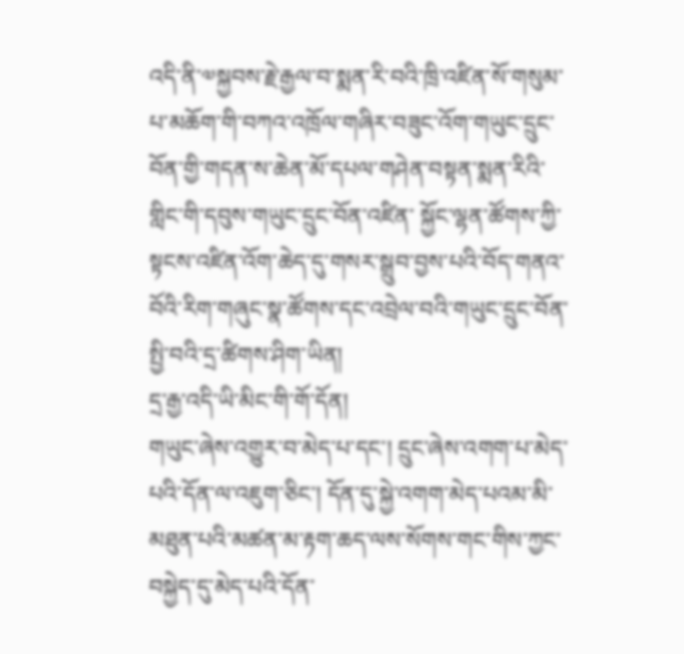འདི་ནི་༧སྐྱབས་རྗེ་རྒྱལ་བ་སྨན་རི་བའི་ཁྲི་འཛིན་སོ་གསུམ་པ་མཆོག་གི་བཀའ་འཁྲོལ་གཞིར་བཟུང་འོག་གཡུང་དྲུང་བོན་གྱི་གདན་ས་ཆེན་མོ་དཔལ་གཤེན་བསྟན་སྨན་རིའི་གླིང་གི་དབུས་གཡུང་དྲུང་བོན་འཛིན་ སྐྱོང་ལྷན་ཚོགས་ཀྱི་སྟངས་འཛིན་འོག་ཆེད་དུ་གསར་སྒྲུབ་བྱས་པའི་བོད་གནའ་བོའི་རིག་གཞུང་སྣ་ཚོགས་དང་འབྲེལ་བའི་གཡུང་དྲུང་བོན་སྤྱི་བའི་དྲ་ཚིགས་ཤིག་ཡིན།
དྲ་རྒྱ་འདི་ཡི་མིང་གི་གོ་དོན།
གཡུང་ཞེས་འགྱུར་བ་མེད་པ་དང་། དྲུང་ཞེས་འགག་པ་མེད་པའི་དོན་ལ་འཇུག་ཅིང་། དོན་དུ་སྐྱེ་འགག་མེད་པའམ་མི་མཐུན་པའི་མཚན་མ་རྟག་ཆད་ལས་སོགས་གང་གིས་ཀྱང་བསྐྱེད་དུ་མེད་པའི་དོན་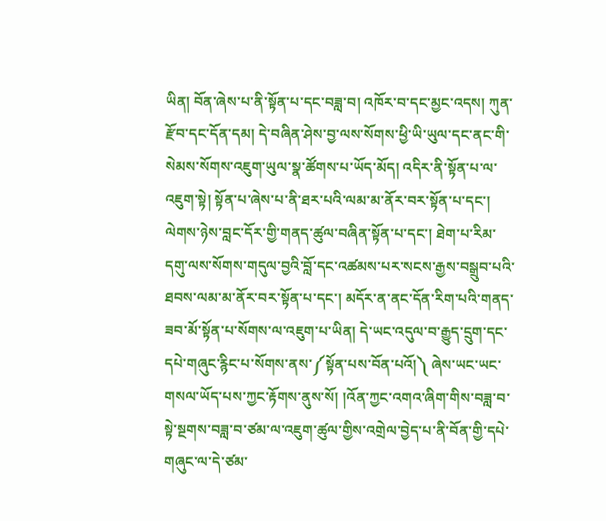ཡིན། བོན་ཞེས་པ་ནི་སྟོན་པ་དང་བཟླ་བ། འཁོར་བ་དང་མྱང་འདས། ཀུན་རྫོབ་དང་དོན་དམ། དེ་བཞིན་ཤེས་བྱ་ལས་སོགས་ཕྱི་ཡི་ཡུལ་དང་ནང་གི་སེམས་སོགས་འཇུག་ཡུལ་སྣ་ཚོགས་པ་ཡོད་མོད། འདིར་ནི་སྟོན་པ་ལ་འཇུག་སྟེ། སྟོན་པ་ཞེས་པ་ནི་ཐར་པའི་ལམ་མ་ནོར་བར་སྟོན་པ་དང་། ལེགས་ཉེས་བླང་དོར་གྱི་གནད་ཚུལ་བཞིན་སྟོན་པ་དང་། ཐེག་པ་རིམ་དགུ་ལས་སོགས་གདུལ་བྱའི་བློ་དང་འཚམས་པར་སངས་རྒྱས་བསྒྲུབ་པའི་ཐབས་ལམ་མ་ནོར་བར་སྟོན་པ་དང་། མདོར་ན་ནང་དོན་རིག་པའི་གནད་ཟབ་མོ་སྟོན་པ་སོགས་ལ་འཇུག་པ་ཡིན། དེ་ཡང་འདུལ་བ་རྒྱུད་དྲུག་དང་དཔེ་གཞུང་རྙིང་པ་སོགས་ནས་༼སྟོན་པས་བོན་པའོ།༽ ཞེས་ཡང་ཡང་གསལ་ཡོད་པས་ཀྱང་རྟོགས་ནུས་སོ། །འོན་ཀྱང་འགའ་ཞིག་གིས་བཟླ་བ་སྟེ་སྔགས་བཟླ་བ་ཙམ་ལ་འཇུག་ཚུལ་གྱིས་འགྲེལ་བྱེད་པ་ནི་བོན་གྱི་དཔེ་གཞུང་ལ་དེ་ཙམ་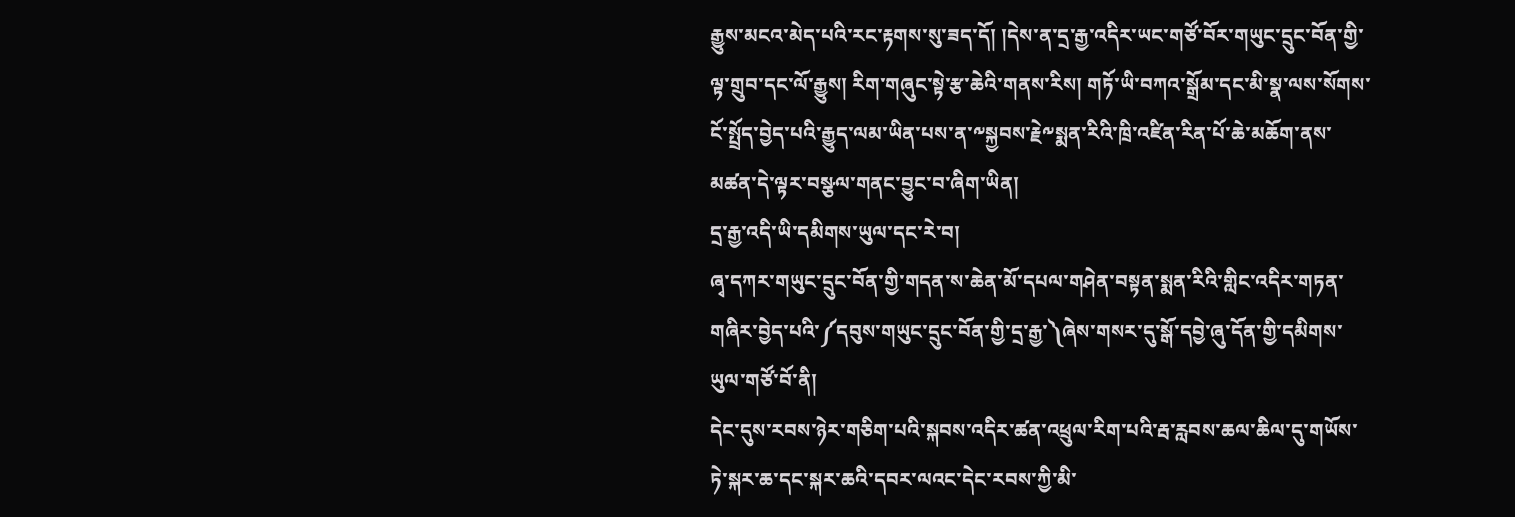རྒྱུས་མངའ་མེད་པའི་རང་རྟགས་སུ་ཟད་དོ། །དེས་ན་དྲ་རྒྱ་འདིར་ཡང་གཙོ་བོར་གཡུང་དྲུང་བོན་གྱི་ལྟ་གྲུབ་དང་ལོ་རྒྱུས། རིག་གཞུང་སྟེ་རྩ་ཆེའི་གནས་རིས། གཏོ་ཡི་བཀའ་སྒྲོམ་དང་མི་སྣ་ལས་སོགས་ངོ་སྤྲོད་བྱེད་པའི་རྒྱུད་ལམ་ཡིན་པས་ན་༸སྐྱབས་རྗེ༸སྨན་རིའི་ཁྲི་འཛིན་རིན་པོ་ཆེ་མཆོག་ནས་མཚན་དེ་ལྟར་བསྩལ་གནང་བྱུང་བ་ཞིག་ཡིན།
དྲ་རྒྱ་འདི་ཡི་དམིགས་ཡུལ་དང་རེ་བ།
ཞྭ་དཀར་གཡུང་དྲུང་བོན་གྱི་གདན་ས་ཆེན་མོ་དཔལ་གཤེན་བསྟན་སྨན་རིའི་གླིང་འདིར་གཏན་གཞིར་བྱེད་པའི་༼དབུས་གཡུང་དྲུང་བོན་གྱི་དྲ་རྒྱ་༽ཞེས་གསར་དུ་སྒོ་དབྱེ་ཞུ་དོན་གྱི་དམིགས་ཡུལ་གཙོ་བོ་ནི།
དེང་དུས་རབས་ཉེར་གཅིག་པའི་སྐབས་འདིར་ཚན་འཕྲུལ་རིག་པའི་རྦ་རླབས་ཆལ་ཆིལ་དུ་གཡོས་ཏེ་སྐར་ཆ་དང་སྐར་ཆའི་དབར་ལའང་དེང་རབས་ཀྱི་མི་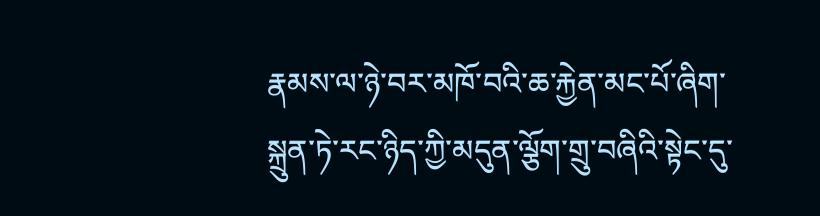རྣམས་ལ་ཉེ་བར་མཁོ་བའི་ཆ་རྐྱེན་མང་པོ་ཞིག་སྐྲུན་ཏེ་རང་ཉིད་ཀྱི་མདུན་ལྕོག་གྲུ་བཞིའི་སྟེང་དུ་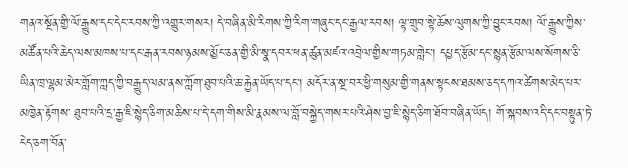གནའ་སྔོན་གྱི་ལོ་རྒྱུས་དང་དེང་རབས་ཀྱི་འགྱུར་གསར། དེ་བཞིན་མི་རིགས་ཀྱི་རིག་གཞུང་དང་རྒྱལ་རབས། ལྟ་གྲུབ་སྟེ་ཆོས་ལུགས་ཀྱི་བྱུང་རབས། ལོ་རྒྱུས་ཀྱིས་མཚོན་པའི་ཆེད་ལས་མཁས་པ་དང་རྒན་རབས་ཉམས་མྱོང་ཅན་གྱི་མི་སྣ་དབར་ཕན་ཚུན་མཛའ་འབྲེལ་གྱིས་གཏམ་གླེང་། དཔྱད་རྩོམ་དང་སྙན་རྩོམ་ལས་སོགས་ཅི་ཡིན་ཁྲ་ལྷམ་མེར་གློག་ཀླད་ཀྱི་བརྒྱུད་ལམ་ནས་ཀློག་ཐུབ་པའི་ཆ་རྐྱེན་ཡོད་པ་དང་། མདོར་ན་སྔ་བར་ཕྱི་གསུམ་གྱི་གནས་སྟངས་ཐམས་ཅད་དཀའ་ཚེགས་མེད་པར་མཁྱེན་རྟོགས་ ཐུབ་པའི་དྲ་རྒྱ་ཇི་སྙེད་ཅིག་མཆིས་པ་དེ་དག་གིས་མི་རྣམས་ལ་བློ་བསྐྱེད་གསར་པའི་ཤེས་བྱ་ཇི་སྙེད་ཅིག་ཐོབ་བཞིན་ཡོད། གོ་སྐབས་འདི་དང་བསྟུན་ཏེ་ངེད་ཅག་བོན་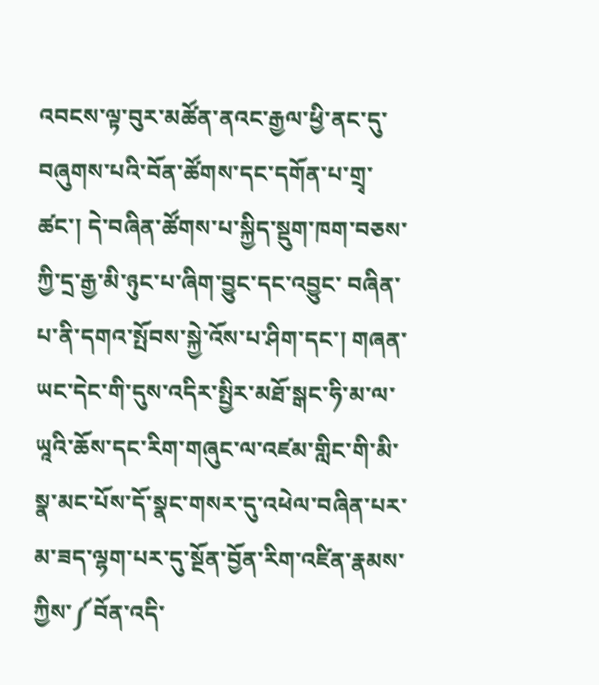འབངས་ལྟ་བུར་མཚོན་ནའང་རྒྱལ་ཕྱི་ནང་དུ་བཞུགས་པའི་བོན་ཚོགས་དང་དགོན་པ་གྲྭ་ཚང་། དེ་བཞིན་ཚོགས་པ་སྐྱིད་སྡུག་ཁག་བཅས་ཀྱི་དྲ་རྒྱ་མི་ཉུང་པ་ཞིག་བྱུང་དང་འབྱུང་ བཞིན་པ་ནི་དགའ་སྤོབས་སྐྱེ་འོས་པ་ཤིག་དང་། གཞན་ཡང་དེང་གི་དུས་འདིར་སྤྱིར་མཐོ་སྒང་ཧི་མ་ལ་ཡཱའི་ཆོས་དང་རིག་གཞུང་ལ་འཛམ་གླིང་གི་མི་སྣ་མང་པོས་དོ་སྣང་གསར་དུ་འཕེལ་བཞིན་པར་མ་ཟད་ལྷག་པར་དུ་སྔོན་བྱོན་རིག་འཛིན་རྣམས་ཀྱིས་༼བོན་འདི་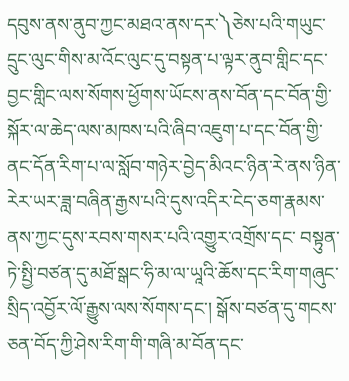དབུས་ནས་ནུབ་ཀྱང་མཐའ་ནས་དར་༽ཅེས་པའི་གཡུང་དྲུང་ལུང་གིས་མ་འོང་ལུང་དུ་བསྟན་པ་ལྟར་ནུབ་གླིང་དང་བྱང་གླིང་ལས་སོགས་ཕྱོགས་ཡོངས་ནས་བོན་དང་བོན་གྱི་སྐོར་ལ་ཆེད་ལས་མཁས་པའི་ཞིབ་འཇུག་པ་དང་བོན་གྱི་ནང་དོན་རིག་པ་ལ་སློབ་གཉེར་བྱེད་མིའང་ཉིན་རེ་ནས་ཉིན་རེར་ཡར་ཟླ་བཞིན་རྒྱས་པའི་དུས་འདིར་ངེད་ཅག་རྣམས་ནས་ཀྱང་དུས་རབས་གསར་པའི་འགྱུར་འགྲོས་དང་ བསྟུན་ཏེ་སྤྱི་བཙན་དུ་མཐོ་སྒང་ཧི་མ་ལ་ཡཱའི་ཆོས་དང་རིག་གཞུང་སྲིད་འབྱོར་ལོ་རྒྱུས་ལས་སོགས་དང་། སྒོས་བཙན་དུ་གངས་ཅན་བོད་ཀྱི་ཤེས་རིག་གི་གཞི་མ་བོན་དང་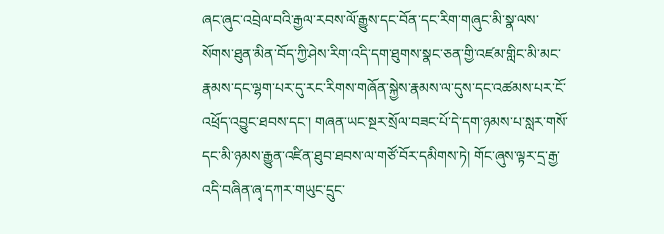ཞང་ཞུང་འབྲེལ་བའི་རྒྱལ་རབས་ལོ་རྒྱུས་དང་བོན་དང་རིག་གཞུང་མི་སྣ་ལས་སོགས་ཐུན་མིན་བོད་ཀྱི་ཤེས་རིག་འདི་དག་ཐུགས་སྣང་ཅན་གྱི་འཛམ་གླིང་མི་མང་རྣམས་དང་ལྷག་པར་དུ་རང་རིགས་གཞོན་སྐྱེས་རྣམས་ལ་དུས་དང་འཚམས་པར་ངོ་འཕྲོད་འབྱུང་ཐབས་དང་། གཞན་ཡང་སྔར་སྲོལ་བཟང་པོ་དེ་དག་ཉམས་པ་སླར་གསོ་དང་མི་ཉམས་རྒྱུན་འཛིན་ཐུབ་ཐབས་ལ་གཙོ་བོར་དམིགས་ཏེ། གོང་ཞུས་ལྟར་དྲ་རྒྱ་འདི་བཞིན་ཞྭ་དཀར་གཡུང་དྲུང་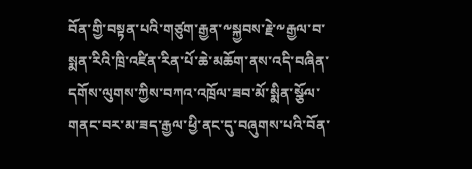བོན་གྱི་བསྟན་པའི་གཙུག་རྒྱན་༸སྐྱབས་རྗེ་༸རྒྱལ་བ་སྨན་རིའི་ཁྲི་འཛིན་རིན་པོ་ཆེ་མཆོག་ནས་འདི་བཞིན་དགོས་ལུགས་ཀྱིས་བཀའ་འཁྲོལ་ཟབ་མོ་སྨིན་སྩོལ་གནང་བར་མ་ཟད་རྒྱལ་ཕྱི་ནང་དུ་བཞུགས་པའི་བོན་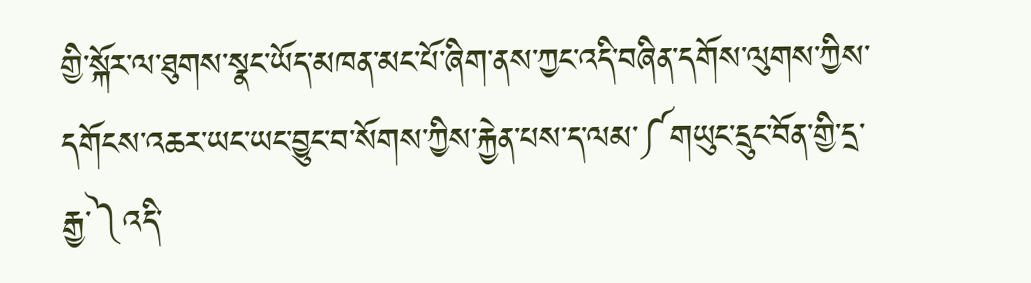གྱི་སྐོར་ལ་ཐུགས་སྣང་ཡོད་མཁན་མང་པོ་ཞིག་ནས་ཀྱང་འདི་བཞིན་དགོས་ལུགས་ཀྱིས་དགོངས་འཆར་ཡང་ཡང་བྱུང་བ་སོགས་ཀྱིས་རྐྱེན་པས་ད་ལམ་༼གཡུང་དྲུང་བོན་གྱི་དྲ་རྒྱ་༽འདི་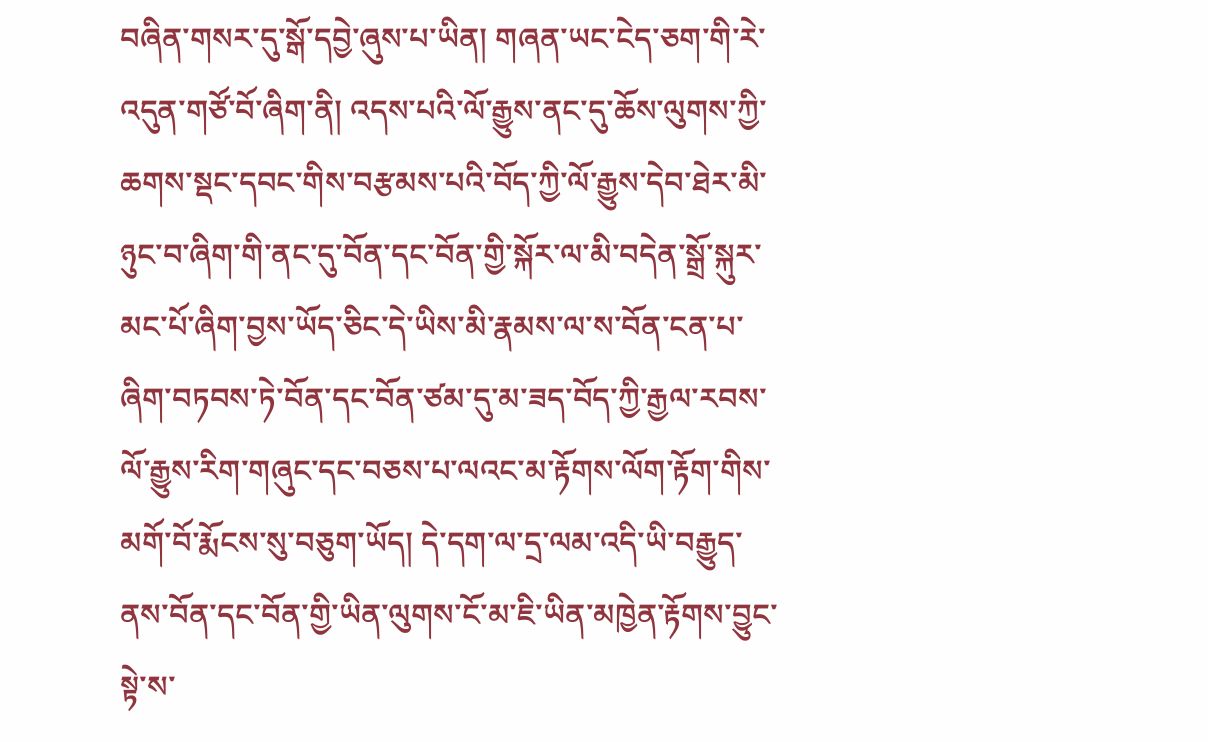བཞིན་གསར་དུ་སྒོ་དབྱེ་ཞུས་པ་ཡིན། གཞན་ཡང་ངེད་ཅག་གི་རེ་འདུན་གཙོ་བོ་ཞིག་ནི། འདས་པའི་ལོ་རྒྱུས་ནང་དུ་ཆོས་ལུགས་ཀྱི་ཆགས་སྡང་དབང་གིས་བརྩམས་པའི་བོད་ཀྱི་ལོ་རྒྱུས་དེབ་ཐེར་མི་ཉུང་བ་ཞིག་གི་ནང་དུ་བོན་དང་བོན་གྱི་སྐོར་ལ་མི་བདེན་སྒྲོ་སྐུར་མང་པོ་ཞིག་བྱས་ཡོད་ཅིང་དེ་ཡིས་མི་རྣམས་ལ་ས་བོན་ངན་པ་ཞིག་བཏབས་ཏེ་བོན་དང་བོན་ཙམ་དུ་མ་ཟད་བོད་ཀྱི་རྒྱལ་རབས་ལོ་རྒྱུས་རིག་གཞུང་དང་བཅས་པ་ལའང་མ་རྟོགས་ལོག་རྟོག་གིས་མགོ་བོ་རྨོངས་སུ་བཅུག་ཡོད། དེ་དག་ལ་དྲ་ལམ་འདི་ཡི་བརྒྱུད་ནས་བོན་དང་བོན་གྱི་ཡིན་ལུགས་ངོ་མ་ཇི་ཡིན་མཁྱེན་རྟོགས་བྱུང་སྟེ་ས་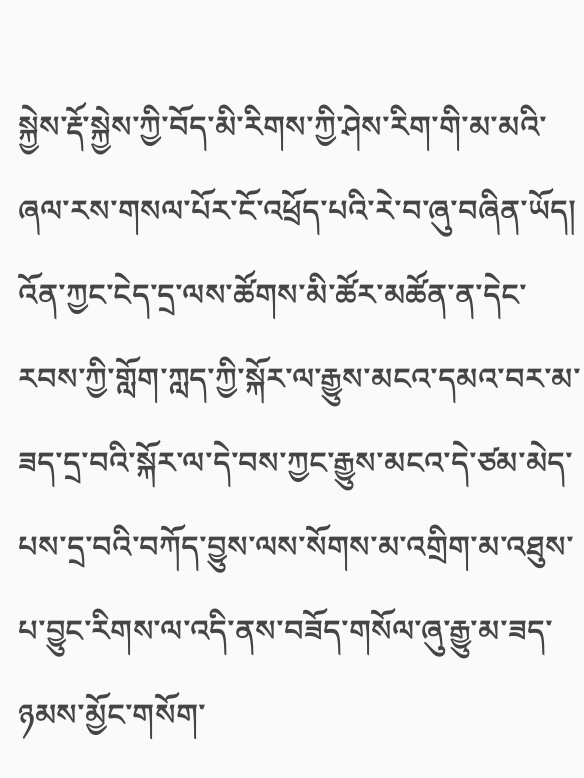སྐྱེས་རྡོ་སྐྱེས་ཀྱི་བོད་མི་རིགས་ཀྱི་ཤེས་རིག་གི་མ་མའི་ཞལ་རས་གསལ་པོར་ངོ་འཕྲོད་པའི་རེ་བ་ཞུ་བཞིན་ཡོད། འོན་ཀྱང་ངེད་དྲ་ལས་ཚོགས་མི་ཚོར་མཚོན་ན་དེང་རབས་ཀྱི་གློག་ཀླད་ཀྱི་སྐོར་ལ་རྒྱུས་མངའ་དམའ་བར་མ་ཟད་དྲ་བའི་སྐོར་ལ་དེ་བས་ཀྱང་རྒྱུས་མངའ་དེ་ཙམ་མེད་པས་དྲ་བའི་བཀོད་བྱུས་ལས་སོགས་མ་འགྲིག་མ་འཐུས་པ་བྱུང་རིགས་ལ་འདི་ནས་བཟོད་གསོལ་ཞུ་རྒྱུ་མ་ཟད་ཉམས་མྱོང་གསོག་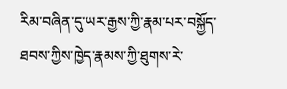རིམ་བཞིན་དུ་ཡར་རྒྱས་ཀྱི་རྣམ་པར་བསྐྱོད་ཐབས་ཀྱིས་ཁྱེད་རྣམས་ཀྱི་ཐུགས་རེ་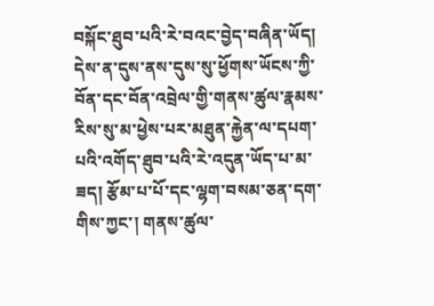བསྐོང་ཐུབ་པའི་རེ་བའང་བྱེད་བཞིན་ཡོད། དེས་ན་དུས་ནས་དུས་སུ་ཕྱོགས་ཡོངས་ཀྱི་བོན་དང་བོན་འབྲེལ་གྱི་གནས་ཚུལ་རྣམས་རིས་སུ་མ་ཕྱེས་པར་མཐུན་རྐྱེན་ལ་དཔག་པའི་འགོད་ཐུབ་པའི་རེ་འདུན་ཡོད་པ་མ་ཟད། རྩོམ་པ་པོ་དང་ལྷག་བསམ་ཅན་དག་གིས་ཀྱང་། གནས་ཚུལ་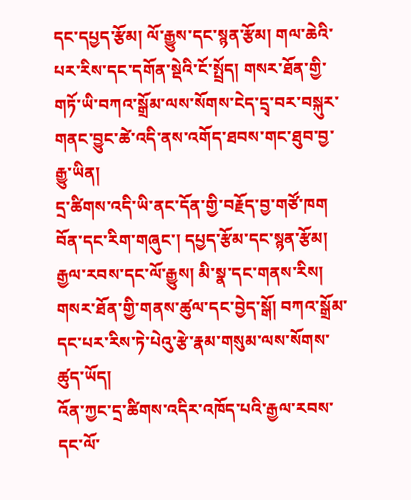དང་དཔྱད་རྩོམ། ལོ་རྒྱུས་དང་སྙན་རྩོམ། གལ་ཆེའི་པར་རིས་དང་དགོན་སྡེའི་ངོ་སྤྲོད། གསར་ཐོན་གྱི་གཏོ་ཡི་བཀའ་སྒྲོམ་ལས་སོགས་ངེད་དྲྭ་བར་བསྐུར་གནང་བྱུང་ཚེ་འདི་ནས་འགོད་ཐབས་གང་ཐུབ་བྱ་རྒྱུ་ཡིན།
དྲ་ཚིགས་འདི་ཡི་ནང་དོན་གྱི་བརྗོད་བྱ་གཙོ་ཁག
བོན་དང་རིག་གཞུང་། དཔྱད་རྩོམ་དང་སྙན་རྩོམ། རྒྱལ་རབས་དང་ལོ་རྒྱུས། མི་སྣ་དང་གནས་རིས། གསར་ཐོན་གྱི་གནས་ཚུལ་དང་བྱེད་སྒོ། བཀའ་སྒྲོམ་དང་པར་རིས་ཏེ་པེའུ་རྩེ་རྣམ་གསུམ་ལས་སོགས་ཚུད་ཡོད།
འོན་ཀྱང་དྲ་ཚིགས་འདིར་འཁོད་པའི་རྒྱལ་རབས་དང་ལོ་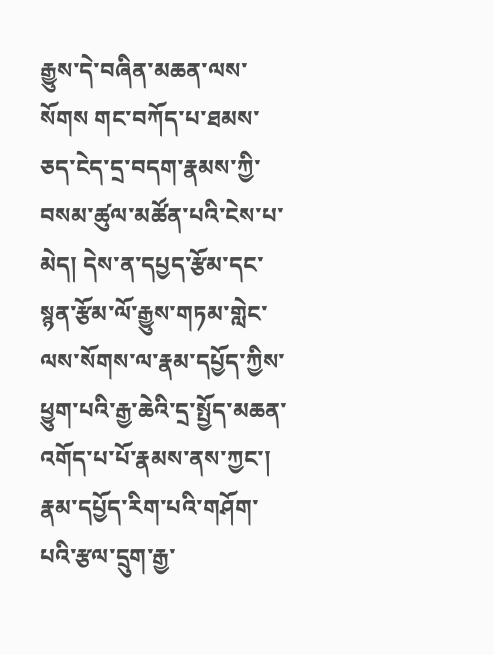རྒྱུས་དེ་བཞིན་མཆན་ལས་སོགས གང་བཀོད་པ་ཐམས་ཅད་ངེད་དྲ་བདག་རྣམས་ཀྱི་བསམ་ཚུལ་མཚོན་པའི་ངེས་པ་མེད། དེས་ན་དཔྱད་རྩོམ་དང་སྙན་རྩོམ་ལོ་རྒྱུས་གཏམ་གླེང་ལས་སོགས་ལ་རྣམ་དཔྱོད་ཀྱིས་ཕྱུག་པའི་རྒྱ་ཆེའི་དྲ་སྤྱོད་མཆན་འགོད་པ་པོ་རྣམས་ནས་ཀྱང་། རྣམ་དཔྱོད་རིག་པའི་གཤོག་པའི་རྩལ་དྲུག་རྒྱ་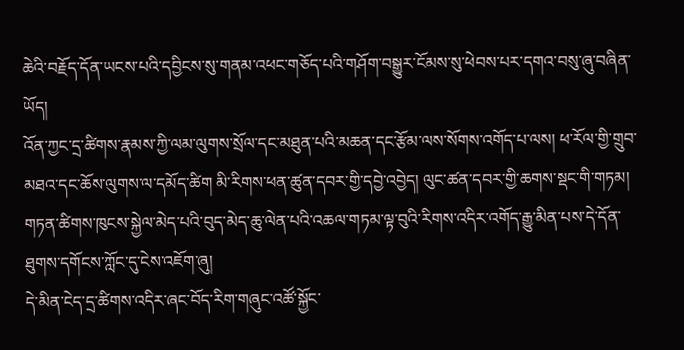ཆེའི་བརྗོད་དོན་ཡངས་པའི་དབྱིངས་སུ་གནམ་འཕང་གཅོད་པའི་གཤོག་བསྒྱུར་ངོམས་སུ་ཕེབས་པར་དགའ་བསུ་ཞུ་བཞིན་ཡོད།
འོན་ཀྱང་དྲ་ཚིགས་རྣམས་ཀྱི་ལམ་ལུགས་སྲོལ་དང་མཐུན་པའི་མཆན་དང་རྩོམ་ལས་སོགས་འགོད་པ་ལས། ཕ་རོལ་གྱི་གྲུབ་མཐའ་དང་ཆོས་ལུགས་ལ་དམོད་ཚིག མི་རིགས་ཕན་ཚུན་དབར་གྱི་དབྱེ་འབྱེད། ལུང་ཚན་དབར་གྱི་ཆགས་སྡང་གི་གཏམ། གཏན་ཚིགས་ཁུངས་སྐྱེལ་མེད་པའི་བུད་མེད་ཆུ་ལེན་པའི་འཆལ་གཏམ་ལྟ་བུའི་རིགས་འདིར་འགོད་རྒྱུ་མིན་པས་དེ་དོན་ཐུགས་དགོངས་ཀློང་དུ་ངེས་འཇོག་ཞུ།
དེ་མིན་ངེད་དྲ་ཚིགས་འདིར་ཞང་བོད་རིག་གཞུང་འཚོ་སྐྱོང་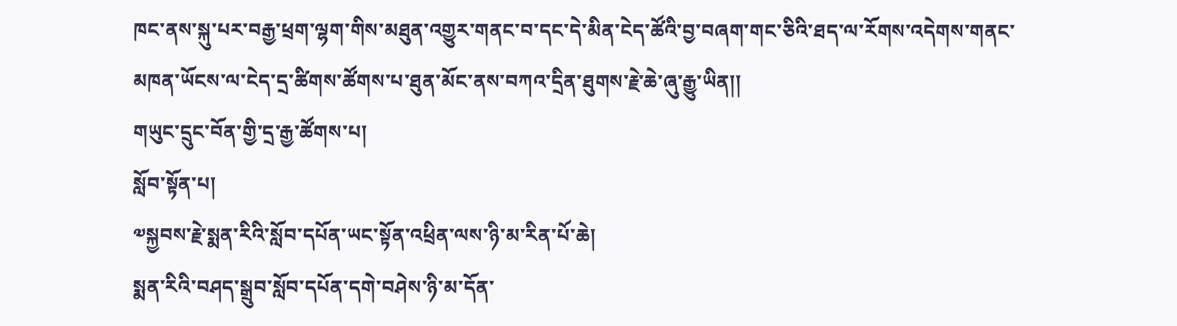ཁང་ནས་སྐུ་པར་བརྒྱ་ཕྲག་ལྷག་གིས་མཐུན་འགྱུར་གནང་བ་དང་དེ་མིན་ངེད་ཚོའི་བྱ་བཞག་གང་ཅིའི་ཐད་ལ་རོགས་འདེགས་གནང་མཁན་ཡོངས་ལ་ངེད་དྲ་ཚིགས་ཚོགས་པ་ཐུན་མོང་ནས་བཀའ་དྲིན་ཐུགས་རྗེ་ཆེ་ཞུ་རྒྱུ་ཡིན།།
གཡུང་དྲུང་བོན་གྱི་དྲ་རྒྱ་ཚོགས་པ།
སློབ་སྟོན་པ།
༧སྐྱབས་རྗེ་སྨན་རིའི་སློབ་དཔོན་ཡང་སྟོན་འཕྲིན་ལས་ཉི་མ་རིན་པོ་ཆེ།
སྨན་རིའི་བཤད་སྒྲུབ་སློབ་དཔོན་དགེ་བཤེས་ཉི་མ་དོན་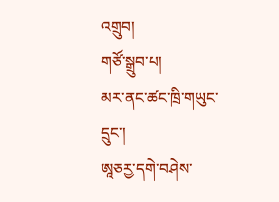འགྲུབ།
གཙོ་སྒྲུབ་པ།
མར་ནང་ཚང་ཁྲི་གཡུང་དྲུང་།
ཨཱཅརྱ་དགེ་བཤེས་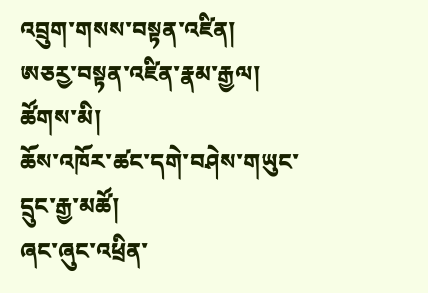འབྲུག་གསས་བསྟན་འཛིན།
ཨཅརྱ་བསྟན་འཛིན་རྣམ་རྒྱལ།
ཚོགས་མི།
ཆོས་འཁོར་ཚང་དགེ་བཤེས་གཡུང་དྲུང་རྒྱ་མཚོ།
ཞང་ཞུང་འཕྲིན་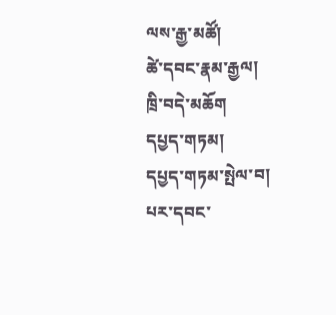ལས་རྒྱ་མཚོ།
ཚེ་དབང་རྣམ་རྒྱལ།
ཁྲི་བདེ་མཆོག
དཔྱད་གཏམ།
དཔྱད་གཏམ་སྤེལ་བ།
པར་དབང་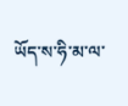ཡོད་ས་ཧི་མ་ལ་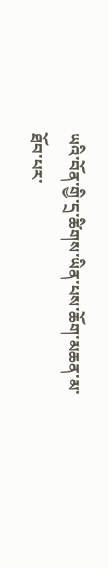ཡའི་བོན་གྱི་དྲ་ཚིགས་ཡིན་པས་ཆོག་མཆན་མ་ཐོབ་པར་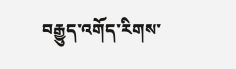བརྒྱུད་འགོད་རིགས་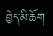བྱེད་མི་ཆོག